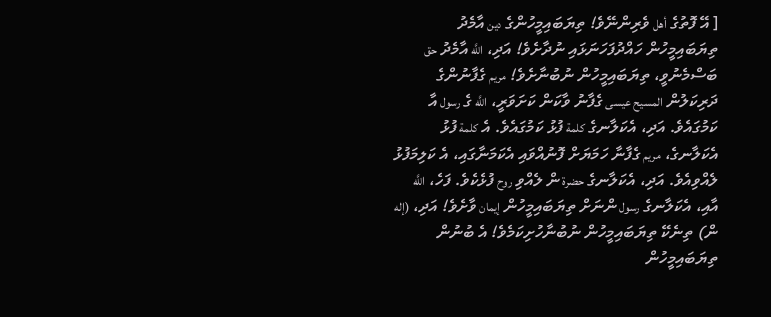[ އޭ ފޮތުގެ أهل ވެރިންނޭވެ! ތިޔަބައިމީހުންގެ دين އާމެދު ތިޔަބައިމީހުން ހައްދުފަހަނަޅައި ނުދާށެވެ! އަދި، اللَّه އާމެދު حق ބަސްމެނުވީ، ތިޔަބައިމީހުން ނުބުނާށެވެ! مريم ގެފާނުންގެ ދަރިކަލުން المسيح عيسى ގެފާނު ވާކަން ކަށަވަރީ، اللَّه ގެ رسول އާ ކަމުގައެވެ. އަދި، އެކަލާނގެ كلمة ފުޅު ކަމުގައެވެ. އެ كلمة ފުޅު އެކަލާނގެ، مريم ގެފާނާ ހަމަޔަށް ފޮނުއްވައި އެކަމަނާގައި، އެ ކަލިމަފުޅު ލެއްވިއެވެ. އަދި، އެކަލާނގެ حضرة ން ލެއްވި روح ފުޅެކެވެ. ފަހެ، اللَّه އާއި، އެކަލާނގެ رسول ންނަށް ތިޔަބައިމީހުން إيمان ވާށެވެ! އަދި، (إله ން) ތިނެކޭ ތިޔަބައިމީހުން ނުބުނާހުށިކަމެވެ! އެ ބުނުން ތިޔަބައިމީހުން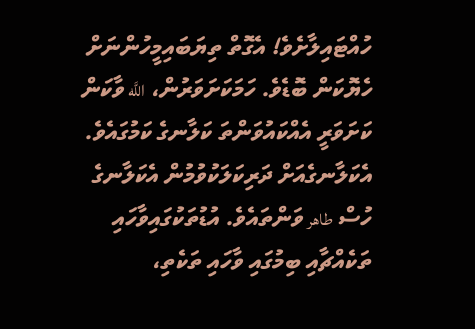ހުއްޓައިލާށެވެ! އެގޮތް ތިޔަބައިމީހުންނަށް ހެޔޮކަން ބޮޑެވެ. ހަމަކަށަވަރުން، اللَّه ވާކަން ކަށަވަރީ އެއްކައުވަންތަ ކަލާނގެ ކަމުގައެވެ. އެކަލާނގެއަށް ދަރިކަލަކުވުމުން އެކަލާނގެ ހުސް طاهر ވަންތައެވެ. އުޑުތަކުގައިވާހައި ތަކެއްޗާއި ބިމުގައި ވާހައި ތަކެތި،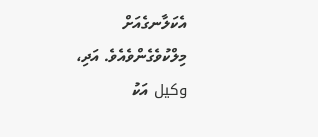އެކަލާނގެއަށް މިލްކުވެގެންވެއެވެ. އަދި، وكيل އަކު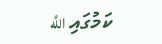ކަމުގައި اللَّه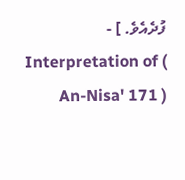ފުދެއެވެ. ] - Interpretation of ( An-Nisa' 171 )